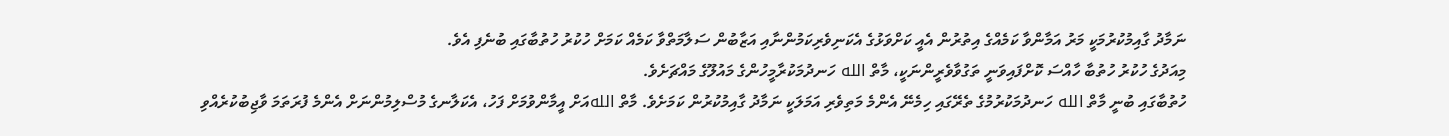ނަމާދު ގާއިމުކުރުމަކީ މަރު އަމާންވާ ކަމެއްގެ އިތުރުން އެއީ ކަށްވަޅުގެ އެކަނިވެރިކަމުންނާއި އަޒާބުން ސަލާމަތްވާ ކަމެއް ކަމަށް ހުކުރު ހުތުބާގައި ބުނެފި އެވެ.
މިއަދުގެ ހުކުރު ހުތުބާ ހާއްސަ ކޮށްފައިވަނީ ތަގުވާވެރީންނަކީ، މާތް الله ހަނދުމަކުރާމީހުންގެ މައުލޫގެ މައްޗަށެވެ.
ހުތުބާގައި ބުނީ މާތް الله ހަނދުމަކުރުމުގެ ތެރޭގައި ހިމެނޭ އެންމެ މަތިވެރި އަމަލަކީ ނަމާދު ގާއިމުކުރުން ކަމަށެވެ. މާތް اللهއަށް އީމާންވުމަށް ފަހު، އެކަލާނގެ މުސްލިމުންނަށް އެންމެ ފުރަތަމަ ވާޖިބުކުރެއްވި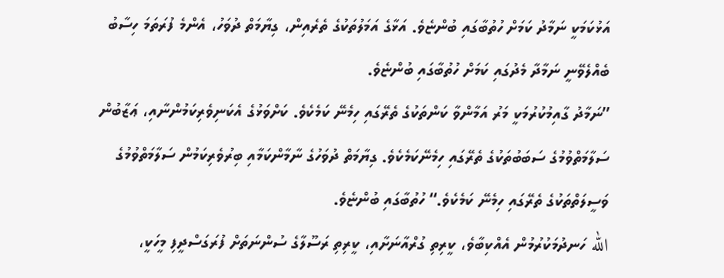އަޅުކަމަކީ ނަމާދު ކަމަށް ހުތުބާގައި ބުންޏެވެ. އަޅާގެ އަމަލުތަކުގެ ތެރެއިން، ގިޔާމަތް ދުވަހު، އެންމެ ފުރަތަމަ ހިސާބު ބެއްލެވޭނީ ނަމާދާ މެދުގައި ކަމަށް ހުތުބާގައި ބުންޏެވެ.
”ނަމާދު ގާއިމުކުރުމަކީ މަރު އަމާންވާ ކަންތަކުގެ ތެރޭގައި ހިމެނޭ ކަމެކެވެ. ކަށްވަޅުގެ އެކަނިވެރިކަމުންނާއި، ޢަޒާބުން ސަލާމަތްވުމުގެ ސަބަބުތަކުގެ ތެރޭގައި ހިމެނޭކަމެކެވެ. ގިޔާމަތް ދުވަހުގެ ނާމާންކަމާއި ބިރުވެރިކަމުން ސަލާމަތްވުމުގެ ވަސީލަތްތަކުގެ ތެރޭގައި ހިމެނޭ ކަމެކެވެ.“ ހުތުބާގައި ބުންޏެވެ.
الله ހަނދުމަކުރުމުން އެއްކިބާވެ، ކީރިތި ގުރްއާނަށާއި، ކީރިތި ރަސޫލާގެ ސުންނަތަށް ފުރަގަސްދީފި މީހަކީ،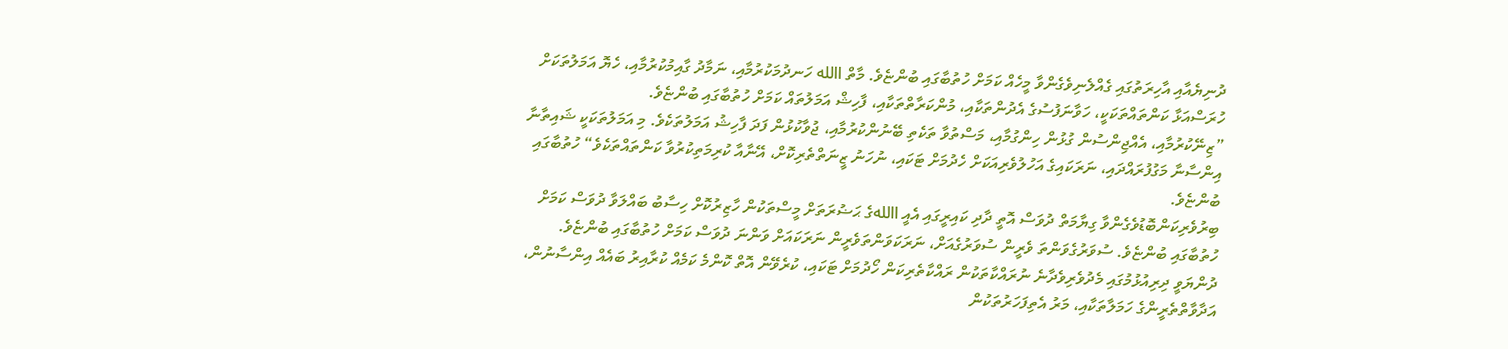ދުނިޔެއާއި އާހިރަތުގައި ގެއްލެނިވެގެންވާ މީހެއް ކަމަށް ހުތުބާގައި ބުންޏެވެ. މާތް االله ހަނދުމަކުރުމާއި، ނަމާދު ގާއިމުކުރުމާއި، ހެޔޮ އަމަލުތަކަށް ހުރަސްއަޅާ ކަންތައްތަކަކީ، ހަވާނަފުސުގެ އެދުންތަކާއި، މުންކަރާތްތަކާއި، ފާހިޝް އަމަލުތައް ކަމަށް ހުތުބާގައި ބުންޏެވެ.
”ޒިނޭކުރުމާއި، އެއްޖިންސުން ގުޅުން ހިންގުމާއި، މަސްތުވާ ތަކެތި ބޭނުންކުރުމާއި، ޖުވާކުޅުން ފަދަ ފާހިޝު އަމަލުތަކެވެ. މި އަމަލުތަކަކީ ޝައިތާނާ އިންސާނާ މަގުފުރައްދައި، ނަރަކައިގެ އަހުލުވެރިއަކަށް ހެދުމަށް ޓަކައި، ނުހަނު ޒީނަތްތެރިކޮށް، އޭނާއާ ކުރިމަތިކުރުވާ ކަންތައްތަކެވެ“ ހުތުބާގައި ބުންޏެވެ.
ބިރުވެރިކަންބޮޑުވެގެންވާ ގިޔާމަތް ދުވަސް އޮތީ ދާދި ކައިރީގައި އެއީ االلهގެ ޙަޟުރަތަށް މީސްތަކުން ހާޒިރުކޮށް ހިސާބު ބައްލަވާ ދުވަސް ކަމަށް ހުތުބާގައި ބުންޏެވެ. ސުވަރުގެވަންތަ ވެރީން ސުވަރުގެއަށް، ނަރަކަވަންތަވެރީން ނަރަކައަށް ވަންނަ ދުވަސް ކަމަށް ހުތުބާގައި ބުންޏެވެ.
ދުންޔަވީ ދިރިއުޅުމުގައި މެދުވެރިވެދާނެ ނުރައްކާތަކުން ރައްކާތެރިކަން ހޯދުމަށް ޓަކައި، ކުރެވޭން އޮތް ކޮންމެ ކަމެއް ކުރާއިރު ބައެއް އިންސާނުން، އަދާވާތްތެރީންގެ ހަމަލާތަކާއި، މަރު އެތިފަހަރުތަކުން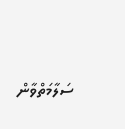ސަލާމަތްވާން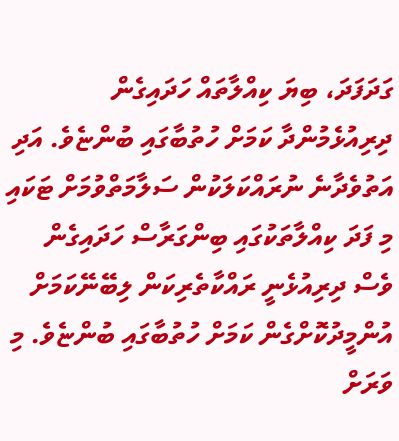ގަދަފަދަ، ބިޔަ ކިއްލާތައް ހަދައިގެން ދިރިއުޅެމުންދާ ކަމަށް ހުތުބާގައި ބުންޏެވެ. އަދި އަތުވެދާނެ ނުރައްކަލަކުން ސަލާމަތްވުމަށް ޓަކައި މި ފަދަ ކިއްލާތަކުގައި ބިންގަރާސް ހަދައިގެން ވެސް ދިރިއުޅެނީ ރައްކާތެރިކަން ލިބޭނޭކަމަށް އުންމީދުކޮށްގެން ކަމަށް ހުތުބާގައި ބުންޏެވެ. މި ވަރަށް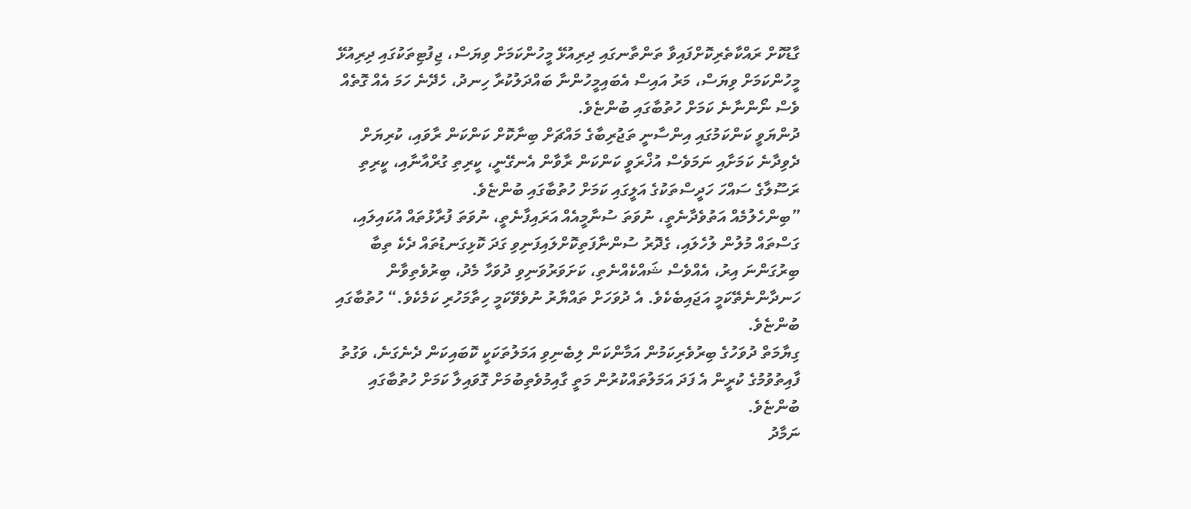ގާޑުކޮށް ރައްކާތެރިކޮށްފައިވާ ތަންތާނގައި ދިރިއުޅޭ މީހުންކަމަށް ވިޔަސް، ޖިފުޓިތަކުގައި ދިރިއުޅޭ މީހުންކަމަށް ވިޔަސް، މަރު އައިސް އެބައިމީހުންނާ ބައްދަލުކުރާ ހިނދު، ހެދޭނެ ހަމަ އެއް ގޮތެއް ވެސް ނޯންނާނެ ކަމަށް ހުތުބާގައި ބުންޏެވެ.
ދުންޔަވީ ކަންކަމުގައި އިންސާނީ ތަޖުރިބާގެ މައްޗަށް ބިނާކޮށް ކަންކަން ރާވައި، ކުރިޔަށް ދެވިދާނެ ކަމަށާއި ނަމަވެސް އުޚްރަވީ ކަންކަން ރާވާން އެނގޭނީ، ކީރިތި ގުރްއާނާއި، ކީރިތި ރަސޫލާގެ ސައްހަ ހަދީސްތަކުގެ އަލީގައި ކަމަށް ހުތުބާގައި ބުންޏެވެ.
”ބިންހެލުމެއް އަތުވެދާނެތީ، ނުވަތަ ސުނާމީއެއް އަރައިފާނެތީ، ނުވަތަ ފުރާޅުތައް އުކައިލައި، ގަސްތައް މުލުން ލުހެލައި، ގެދޮރު ސުންނާފަތިކޮށްލައިފަނިވި ގަދަ ކޮޅިގަނޑުތައް ދެކެ ތިބާ ބިރުގަންނަ އިރު، އެއްވެސް ޝައްކެއްނެތި، ކަށަވަރުވަނިވި ދުވަހާ މެދު، ބިރުވެތިވާން ހަނދާންނެތޭކަމީ އަޖައިބެކެވެ. އެ ދުވަހަށް ތައްޔާރު ނުވެވޭކަމީ ހިތާމަހުރި ކަމެކެވެ.“ ހުތުބާގައި ބުންޏެވެ.
ގިޔާމަތް ދުވަހުގެ ބިރުވެރިކަމުން އަމާންކަން ލިބެނިވި އަމަލުތަކަކީ ކޮބައިކަން ދެނެގަނެ، ވަގުތު ފާއިތުވުމުގެ ކުރީން އެ ފަދަ އަމަލުތައްކުރުން މަތީ ގާއިމުވެތިބުމަށް ގޮވައިލާ ކަމަށް ހުތުބާގައި ބުންޏެވެ.
ނަމާދު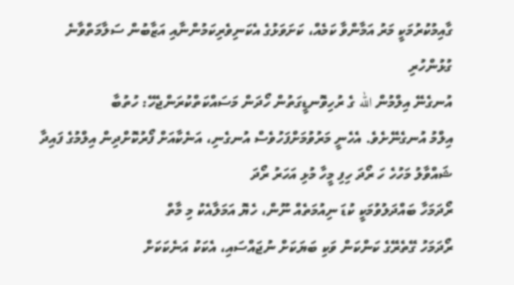ގާއިމުކުރުމަކީ މަރު އަމާންވާ ކަމެއް، ކަށަވަޅުގެ އެކަނިވެރިކަމުންނާއި އަޒާބުން ސަލާމަތްވާނެ
ގުޅުންހުރި
އުނގެނޭ އިލްމުން الله ގެ ރުހިވޮނޑީގަތުން ހޯދަން މަސައްކަތްކުރަންޖެހޭ: ހުތުބާ
އިލްމު އުނގެނޭށެވެ. އެހެނީ މަރުވުމަށްފަހުވެސް އުނގެނި، އަނެކާއަށް ފޯރުކޮށްދިން އިލްމުގެ ފައިދާ
ޝައްވާލު މަހުހެ ހަ ރޯދަ ހިފި މީހާ މުޅި އަހަރު ރޯދަ
ރޯދަމަހާ ބައްދަލުވުމަކީ ކުޑަ ނިއުމަތެއް ނޫން، ހެޔޮ އަމަލާއެކު މި މާތް
ރޯދަމަހު ގޭތެރޭގެ ކަންކަން ވަކި ބަޔަކަށް ނުޖައްސައި، އެކަކު އަނެކަކަށް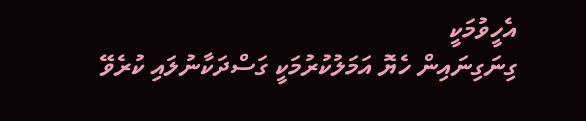އެހީވުމަކީ
ގިނަގިނައިން ހެޔޮ އަމަލުކުރުމަކީ ގަސްދަކާނުލައި ކުރެވޭ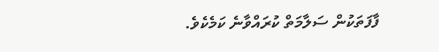ފާފަތަކުން ސަލާމަތް ކުރައްވާނެ ކަމެކެވެ.